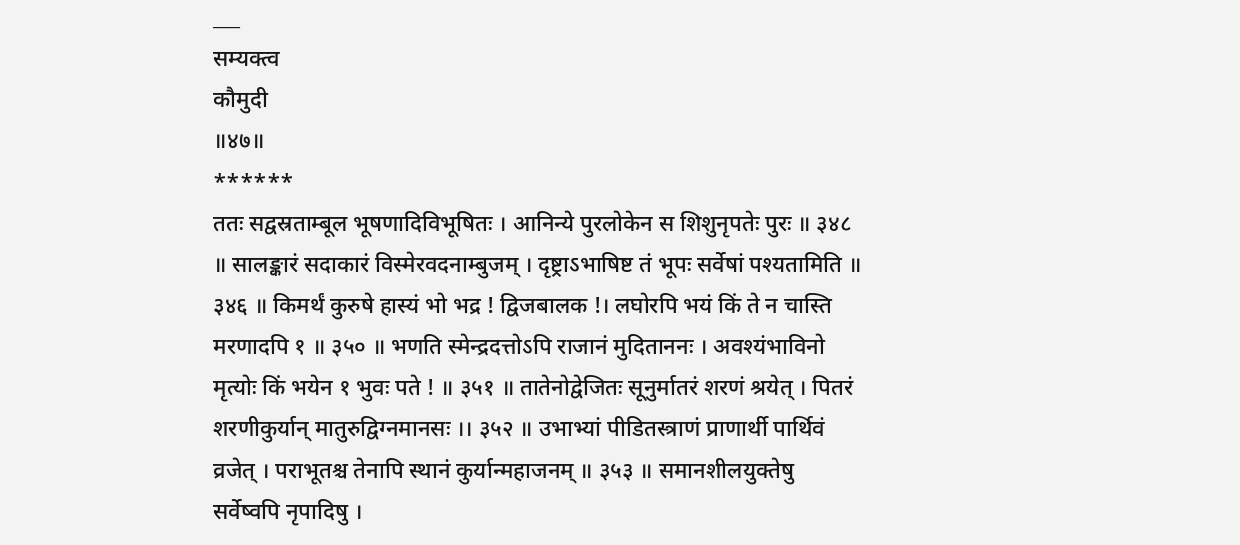___
सम्यक्त्व
कौमुदी
॥४७॥
******
ततः सद्वस्रताम्बूल भूषणादिविभूषितः । आनिन्ये पुरलोकेन स शिशुनृपतेः पुरः ॥ ३४८ ॥ सालङ्कारं सदाकारं विस्मेरवदनाम्बुजम् । दृष्ट्राऽभाषिष्ट तं भूपः सर्वेषां पश्यतामिति ॥ ३४६ ॥ किमर्थं कुरुषे हास्यं भो भद्र ! द्विजबालक !। लघोरपि भयं किं ते न चास्ति मरणादपि १ ॥ ३५० ॥ भणति स्मेन्द्रदत्तोऽपि राजानं मुदिताननः । अवश्यंभाविनो मृत्योः किं भयेन १ भुवः पते ! ॥ ३५१ ॥ तातेनोद्वेजितः सूनुर्मातरं शरणं श्रयेत् । पितरं शरणीकुर्यान् मातुरुद्विग्नमानसः ।। ३५२ ॥ उभाभ्यां पीडितस्त्राणं प्राणार्थी पार्थिवं व्रजेत् । पराभूतश्च तेनापि स्थानं कुर्यान्महाजनम् ॥ ३५३ ॥ समानशीलयुक्तेषु सर्वेष्वपि नृपादिषु ।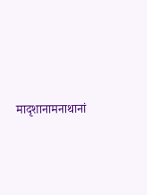मादृशानामनाथानां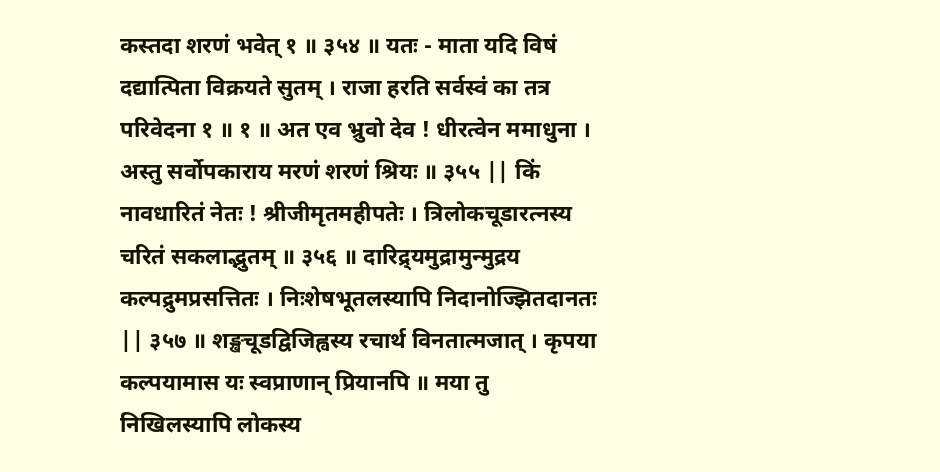कस्तदा शरणं भवेत् १ ॥ ३५४ ॥ यतः - माता यदि विषं दद्यात्पिता विक्रयते सुतम् । राजा हरति सर्वस्वं का तत्र परिवेदना १ ॥ १ ॥ अत एव भ्रुवो देव ! धीरत्वेन ममाधुना । अस्तु सर्वोपकाराय मरणं शरणं श्रियः ॥ ३५५ || किं नावधारितं नेतः ! श्रीजीमृतमहीपतेः । त्रिलोकचूडारत्नस्य चरितं सकलाद्भुतम् ॥ ३५६ ॥ दारिद्र्यमुद्रामुन्मुद्रय कल्पद्रुमप्रसत्तितः । निःशेषभूतलस्यापि निदानोज्झितदानतः || ३५७ ॥ शङ्खचूडद्विजिह्वस्य रचार्थ विनतात्मजात् । कृपया कल्पयामास यः स्वप्राणान् प्रियानपि ॥ मया तु निखिलस्यापि लोकस्य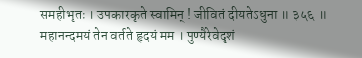समहीभृतः । उपकारकृते स्वामिन् ! जीवितं दीयतेऽधुना ॥ ३५६ ॥ महानन्दमयं तेन वर्तते हृदयं मम । पुण्यैरेवेदृशं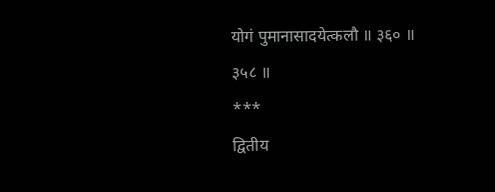योगं पुमानासादयेत्कलौ ॥ ३६० ॥
३५८ ॥
***
द्वितीय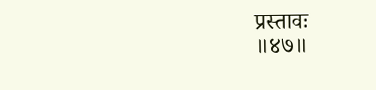प्रस्तावः
॥४७॥